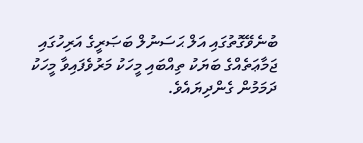ބުނެވޭގޮތުގައި އަލް ޙަސަނުލް ބަޞަރީގެ އަރިހުގައި ޖަމާޢަތެއްގެ ބަޔަކު ތިއްބައި މީހަކު މަރުވެފައިވާ މީހަކު ދަމަމުން ގެންދިޔައެވެ.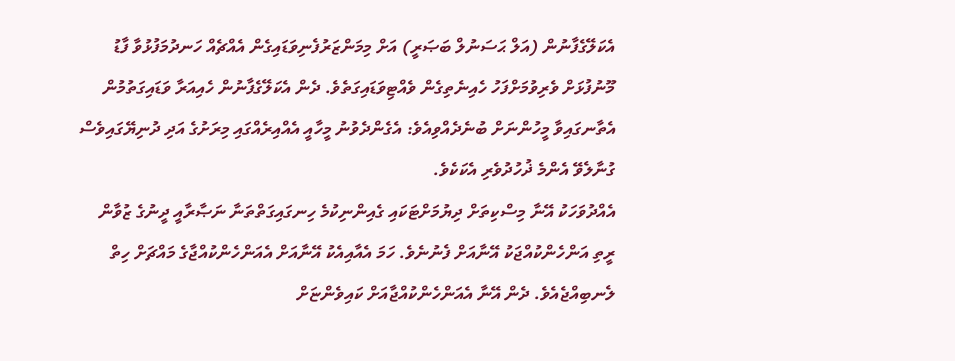އެކަލޭގެފާނުން (އަލް ޙަސަނުލް ބަޞަރީ) އަށް މިމަންޒަރުފެނިވަޑައިގެން އެއްޗެއް ހަނދުމަފުޅުވާ ފާޑު މޫނުފުޅަށް ވެރިވުމަށްފަހު ހެއިނެތިގެން ވެއްޓިވަޑައިގަތެވެ. ދެން އެކަލޭގެފާނުން ހެއިއަރާ ވަޑައިގަތުމުން އެތާނގައިވާ މީހުންނަށް ބުނެދެއްވިއެވެ: އެގެންދެވުނު މީހާއީ އެއްއިރެއްގައި މިރަށުގެ އަދި ދުނިޔޭގައިވެސް ގުނާލެވޭ އެންމެ ޛުހުދުވެރި އެކަކެވެ.
އެއްދުވަހަކު އޭނާ މިސްކިތަށް ދިޔުމަށްޓަކައި ގެއިންނިކުމެ ހިނގައިގަތްތަނާ ނަޞާރާއީ ދީނުގެ ޒުވާން ރީތި އަންހެންކުއްޖަކު އޭނާއަށް ފެނުނެވެ. ހަމަ އެއާއިއެކު އޭނާއަށް އެއަންހެންކުއްޖާގެ މައްޗަށް ހިތް ލެނބިއްޖެއެވެ. ދެން އޭނާ އެއަންހެންކުއްޖާއަށް ކައިވެންޏަށް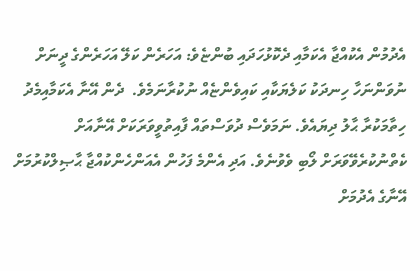އެދުމުން އެކުއްޖާ އެކަމާއި ދެކޮޅުހަދައި ބުންޏެވެ: އަހަރެން ކަލޭ އަހަރެންގެ ދީނަށް ނުވަންނަހާ ހިނދަކު ކަލެޔަކާއި ކައިވެންޏެއް ނުކުރާނަމެވެ.  ދެން އޭނާ އެކަމާއިމެދު ހިތާމަކުރާ ޙާލު ދިޔައެވެ. ނަމަވެސް ދުވަސްތައް ފާއިތުވީވަރަކަށް އޭނާއަށް ކެތްނުކުރެވޭވަރަށް ލޯބި ވެވުނެވެ. އަދި އެންމެ ފަހުން އެއަންހެންކުއްޖާ ޙާޞިލްކުރުމަށް އޭނާގެ އެދުމަށް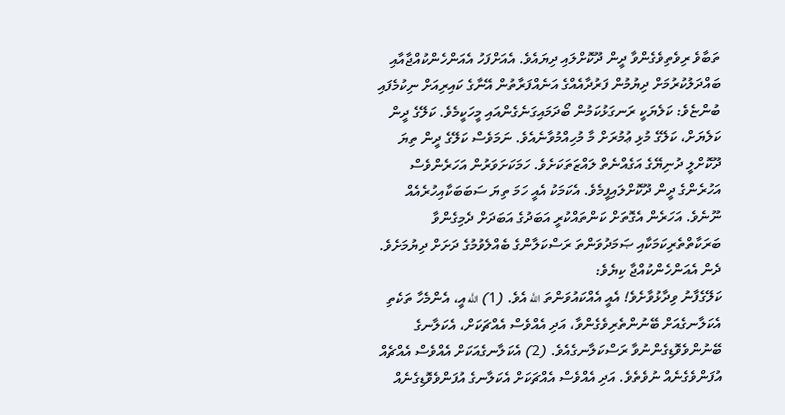ތަބާވެ ރިވެތިވެގެންވާ ދީން ދޫކޮށްލައި ދިޔައެވެ. އެއަށްފަހު އެއަންހެންކުއްޖާއާއި ބައްދަލުކުރުމަށް ދިޔުމުން ފަރުދާއެއްގެ އަނެއްފަރާތުން އޭނާގެ ކައިރިއަށް ނިކުމެފައި ބުންޏެވެ: ކަލެޔަކީ ރަނގަޅުކަމުން ބޯދަމައިގަނެގެންއައި މީހަކީމެވެ. ކަލޭގެ ދީން ކަލެޔަށް، ކަލޭގެ މުޅި ޢުމުރަށް މާ މުހިއްމުވާނެއެވެ. ނަމަވެސް ކަލޭގެ ދީން ތިޔަ ދޫކޮށްލީ ދުނިޔޭގެ އަގެއްނެތް ލައްޒަތަކަށެވެ. ހަމަކަށަވަރުން އަހަރެންވެސް އަހުރެންގެ ދީން ދޫކޮށްލައިފީމެވެ. އެކަމަކު އެއީ ހަމަ ތިޔަ ސަބަބަކާއިހުރެއެއް ނޫނެވެ. އަހަރެން އެގޮތަށް ކަންތައްކުރީ އަބަދުގެ އަބަދަށް ދެމިގެންވާ ބަރަކާތްތެރިކަމަކާއި ޞަމަދުވަންތަ ރަސްކަލާންގެ ބެއްލެވުމުގެ ދަށަށް ދިޔުމަށެވެ. ދެން އެއަންހެންކުއްޖާ ކިޔެވެ:
ކަލޭގެފާނު ވިދާޅުވާށެވެ! އެއީ އެއްކައުވަންތަ اللَّه އެވެ. (1) اللَّه އީ، އެންމެހާ ތަކެތި އެކަލާނގެއަށް ބޭނުންތެރިވެގެންވާ، އަދި އެއްވެސް އެއްޗަކަށް، އެކަލާނގެ ބޭނުންވެވޮޑިގެންނުވާ ރަސްކަލާނގެއެވެ. (2) އެކަލާނގެއަކަށް އެއްވެސް އެއްޗެއް އުފަންވެގެނެއް ނުވެތެވެ. އަދި އެއްވެސް އެއްޗަކަށް އެކަލާނގެ އުފަންވެވޮޑިގެނެއް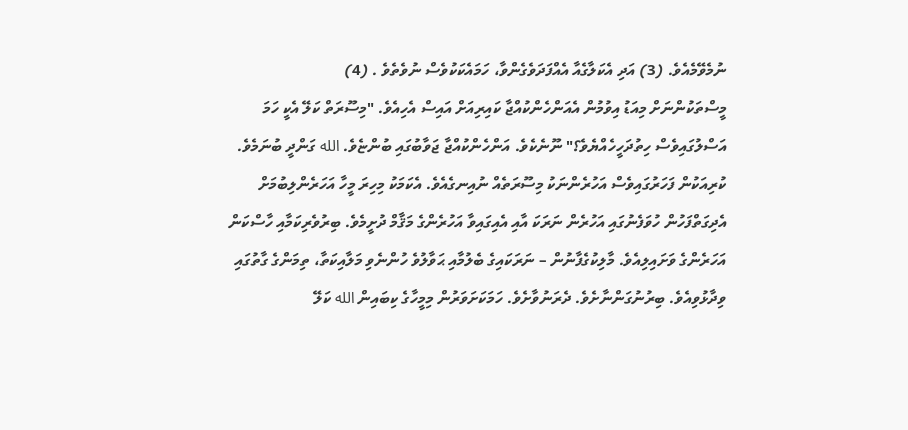ނުމެވޭމެއެވެ. (3) އަދި އެކަލާގެއާ އެއްފަދަވެގެންވާ، ހަމައެކަކުވެސް ނުވެތެވެ . (4)
މީސްތަކުންނަށް މިއަޑު އިވުމުން އެއަންހެންކުއްޖާ ކައިރިއަށް އައިސް އެހިއެވެ. "މިސޫރަތް ކަލޭ އެކީ ހަމަ އަސްލުގައިވެސް ހިތުދަހީހެއްޔެވެ؟" ނޫނެކެވެ. އަންހެންކުއްޖާ ޖަވާބުގައި ބުންޏެވެ. الله ގަންދީ ބުނަމެވެ. ކުރިއަކުން ފަހަރުގައިވެސް އަހުރެންނަކު މިސޫރަތެއް ނުއިނގެއެވެ. އެކަމަކު މިހިރަ މީހާ އަހަރެންލިބުމަށް އެދިގަތްފަހުން ހުވަފެނުގައި އަހުރެން ނަރަކަ އާއި އެއިގައިވާ އަހުރެންގެ މަޤާމް ދުށީމެވެ. ބިރުވެރިކަމާއި ހާސްކަން އަހަރެންގެ ވަށައިލިއެވެ. މާލިކުގެފާނުން – ނަރަކައިގެ ބެލުމާއި ޙަވާލުވެ ހުންނެވި މަލާއިކަތާ، ތިމަންގެ ގާތުގައި ވިދާޅުވިއެވެ. ބިރުނުގަންނާށެވެ. ދެރަނުވާށެވެ. ހަމަކަށަވަރުން މިމީހާގެ ކިބައިން الله ކަލޭ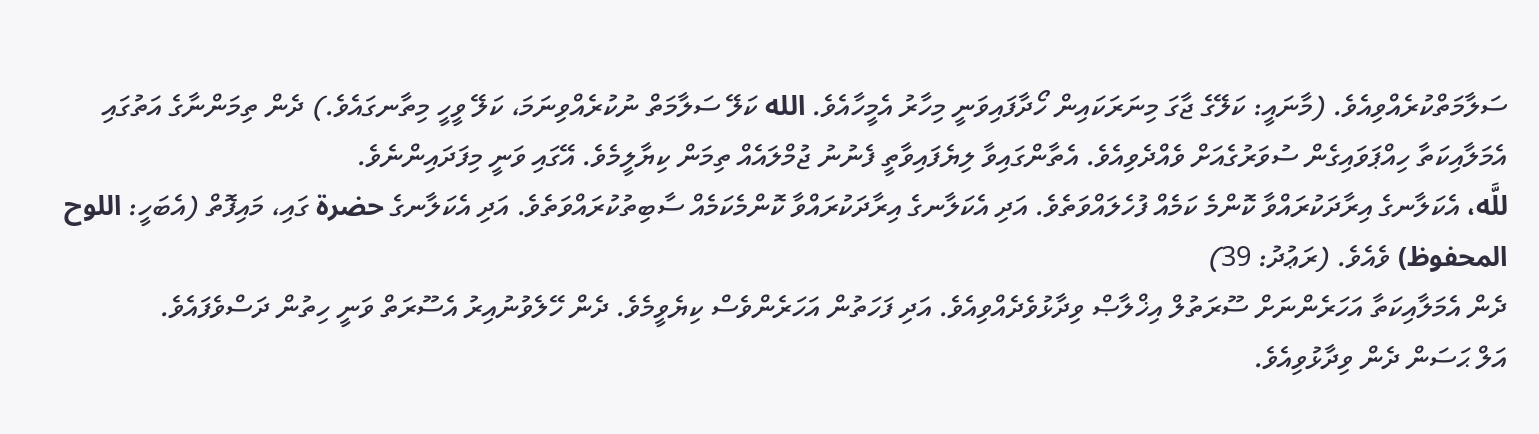ސަލާމަތްކުރެއްވިއެވެ. (މާނައީ: ކަލޭގެ ޖާގަ މިނަރަކައިން ހޯދާފައިވަނީ މިހާރު އެމީހާއެވެ. الله ކަލޭ ސަލާމަތް ނުކުރެއްވިނަމަ، ކަލޭ ވީހީ މިތާނގައެވެ.) ދެން ތިމަންނާގެ އަތުގައި އެމަލާއިކަތާ ހިއްޕަވައިގެން ސުވަރުގެއަށް ވެއްދެވިއެވެ. އެތާންގައިވާ ލިޔެފައިވާތީ ފެނުނު ޖުމްލައެއް ތިމަން ކިޔާލީމެވެ. އޭގައި ވަނީ މިފަދައިންނެވެ.
للَّه، އެކަލާނގެ އިރާދަކުރައްވާ ކޮންމެ ކަމެއް ފުހެލައްވަތެވެ. އަދި އެކަލާނގެ އިރާދަކުރައްވާ ކޮންމެކަމެއް ސާބިތުކުރައްވަތެވެ. އަދި އެކަލާނގެ حضرة ގައި، މައިފޮތް (އެބަހީ: اللوح المحفوظ) ވެއެވެ. (ރަޢުދު: 39)
ދެން އެމަލާއިކަތާ އަހަރެންނަށް ސޫރަތުލް އިޚްލާޞް ވިދާޅުވެދެއްވިއެވެ. އަދި ފަހަތުން އަހަރެންވެސް ކިޔެވީމެވެ. ދެން ހޭލެވުނުއިރު އެސޫރަތް ވަނީ ހިތުން ދަސްވެފައެވެ.
އަލް ޙަސަން ދެން ވިދާޅުވިއެވެ.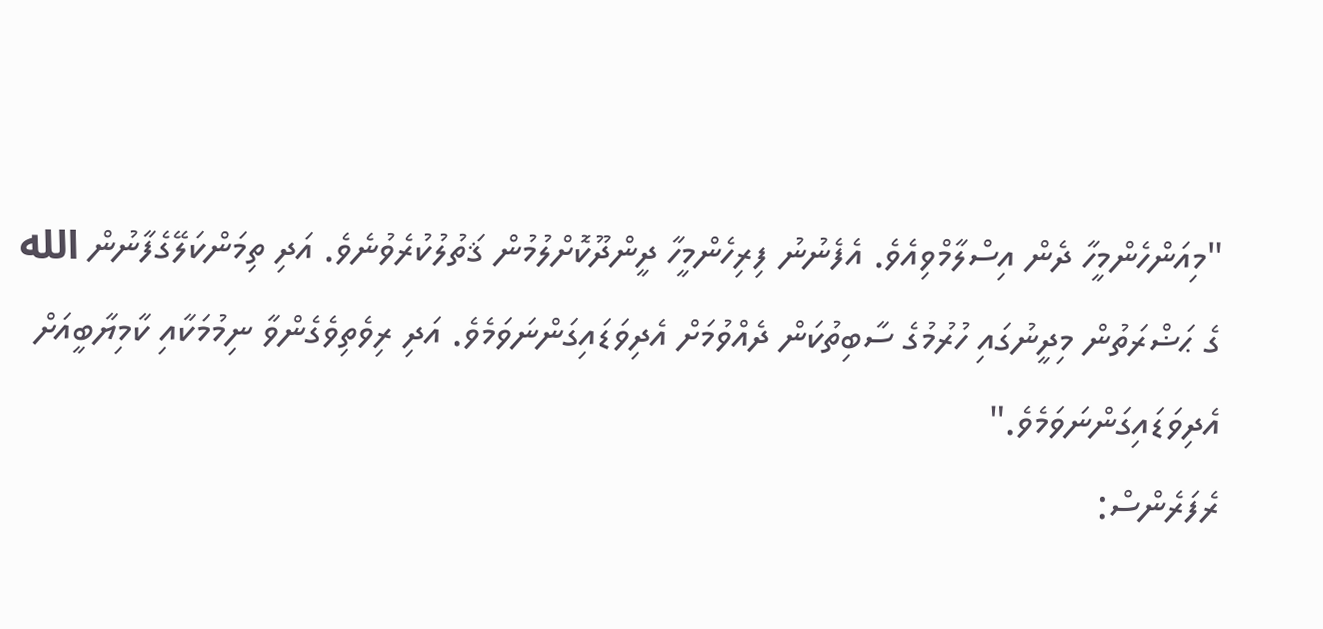"މިއަންހެންމީހާ ދެން އިސްލާމްވިއެވެ. އެފެނުނު ފިރިހެންމީހާ ދީންދޫކޮށްލުމުން ޤަތުލުކުރެވުނެވެ. އަދި ތިމަންކަލޭގެފާނުން الله ގެ ޙަޟްރަތުން މިދީނުގައި ހުރުމުގެ ސާބިތުކަން ދެއްވުމަށް އެދިވަޑައިގަންނަވަމެވެ. އަދި ރިވެތިވެގެންވާ ނިމުމަކާއި ކާމިޔާބީއަށް އެދިވަޑައިގަންނަވަމެވެ."
ރެފަރެންސް: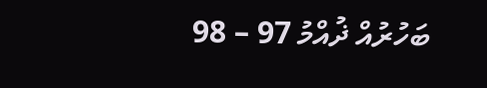ބަހުރުއް ޛުއްމު 97 – 98